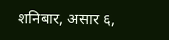शनिबार, असार ६,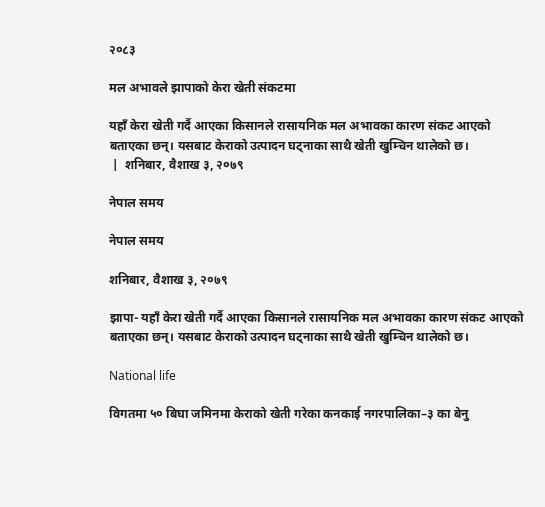२०८३

मल अभावले झापाको केरा खेती संकटमा

यहाँ केरा खेती गर्दै आएका किसानले रासायनिक मल अभावका कारण संकट आएको बताएका छन्। यसबाट केराको उत्पादन घट्नाका साथै खेती खुम्चिन थालेको छ।
 |  शनिबार, वैशाख ३, २०७९

नेपाल समय

नेपाल समय

शनिबार, वैशाख ३, २०७९

झापा- यहाँ केरा खेती गर्दै आएका किसानले रासायनिक मल अभावका कारण संकट आएको बताएका छन्। यसबाट केराको उत्पादन घट्नाका साथै खेती खुम्चिन थालेको छ।

National life

विगतमा ५० बिघा जमिनमा केराको खेती गरेका कनकाई नगरपालिका–३ का बेनु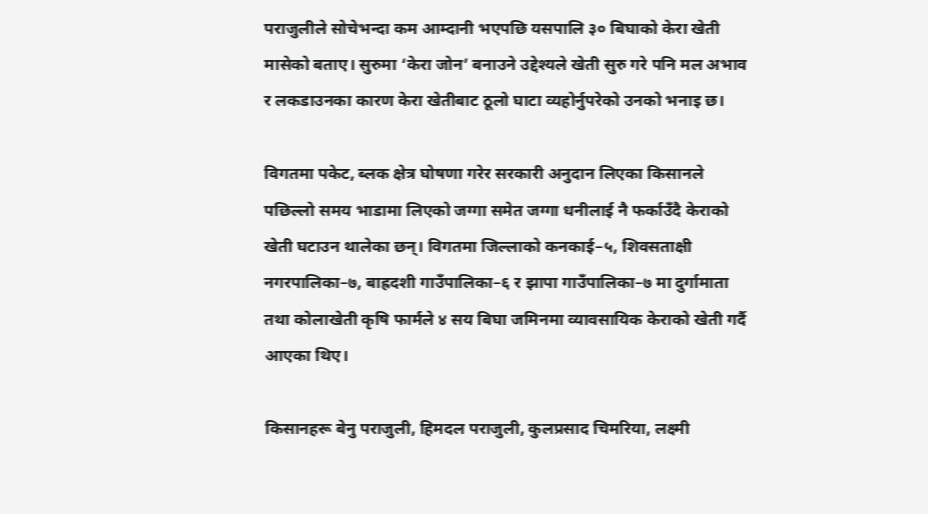पराजुलीले सोचेभन्दा कम आम्दानी भएपछि यसपालि ३० बिघाको केरा खेती मासेको बताए। सुरुमा ‘केरा जोन’ बनाउने उद्देश्यले खेती सुरु गरे पनि मल अभाव र लकडाउनका कारण केरा खेतीबाट ठूलो घाटा व्यहोर्नुपरेको उनको भनाइ छ।

विगतमा पकेट, ब्लक क्षेत्र घोषणा गरेर सरकारी अनुदान लिएका किसानले पछिल्लो समय भाडामा लिएको जग्गा समेत जग्गा धनीलाई नै फर्काउँदै केराको खेती घटाउन थालेका छन्। विगतमा जिल्लाको कनकाई–५, शिवसताक्षी नगरपालिका–७, बाह्रदशी गाउँपालिका–६ र झापा गाउँपालिका–७ मा दुर्गामाता तथा कोलाखेती कृषि फार्मले ४ सय बिघा जमिनमा व्यावसायिक केराको खेती गर्दै आएका थिए।

किसानहरू बेनु पराजुली, हिमदल पराजुली, कुलप्रसाद चिमरिया, लक्ष्मी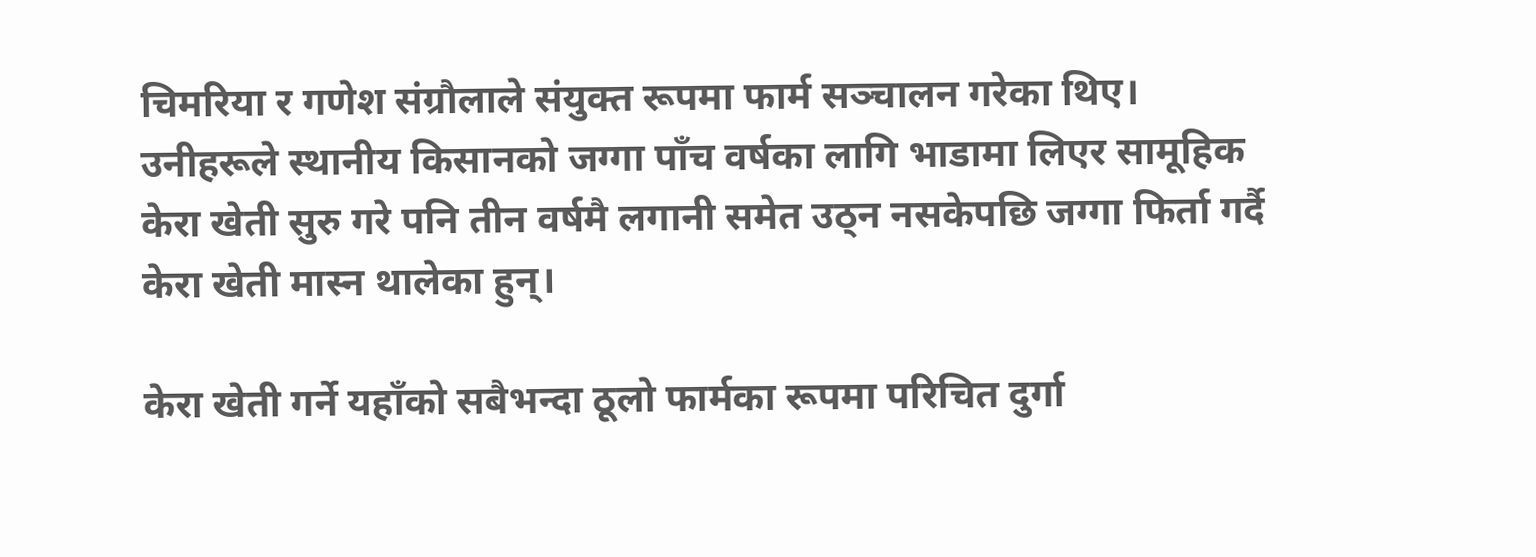चिमरिया र गणेश संग्रौलाले संयुक्त रूपमा फार्म सञ्चालन गरेका थिए। उनीहरूले स्थानीय किसानको जग्गा पाँच वर्षका लागि भाडामा लिएर सामूहिक केरा खेती सुरु गरे पनि तीन वर्षमै लगानी समेत उठ्न नसकेपछि जग्गा फिर्ता गर्दै केरा खेती मास्न थालेका हुन्।

केरा खेती गर्ने यहाँको सबैभन्दा ठूलो फार्मका रूपमा परिचित दुर्गा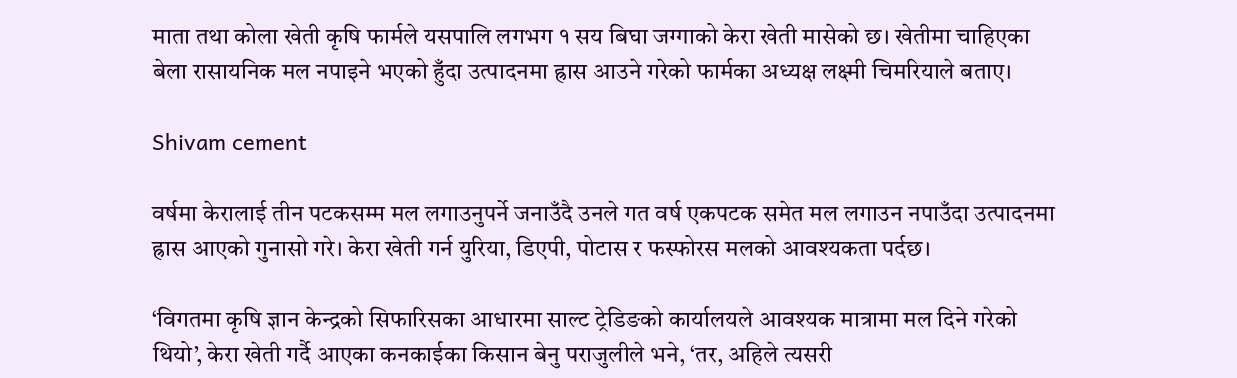माता तथा कोला खेती कृषि फार्मले यसपालि लगभग १ सय बिघा जग्गाको केरा खेती मासेको छ। खेतीमा चाहिएका बेला रासायनिक मल नपाइने भएको हुँदा उत्पादनमा ह्रास आउने गरेको फार्मका अध्यक्ष लक्ष्मी चिमरियाले बताए।

Shivam cement

वर्षमा केरालाई तीन पटकसम्म मल लगाउनुपर्ने जनाउँदै उनले गत वर्ष एकपटक समेत मल लगाउन नपाउँदा उत्पादनमा ह्रास आएको गुनासो गरे। केरा खेती गर्न युरिया, डिएपी, पोटास र फस्फोरस मलको आवश्यकता पर्दछ।

‘विगतमा कृषि ज्ञान केन्द्रको सिफारिसका आधारमा साल्ट ट्रेडिङको कार्यालयले आवश्यक मात्रामा मल दिने गरेको थियो’, केरा खेती गर्दै आएका कनकाईका किसान बेनु पराजुलीले भने, ‘तर, अहिले त्यसरी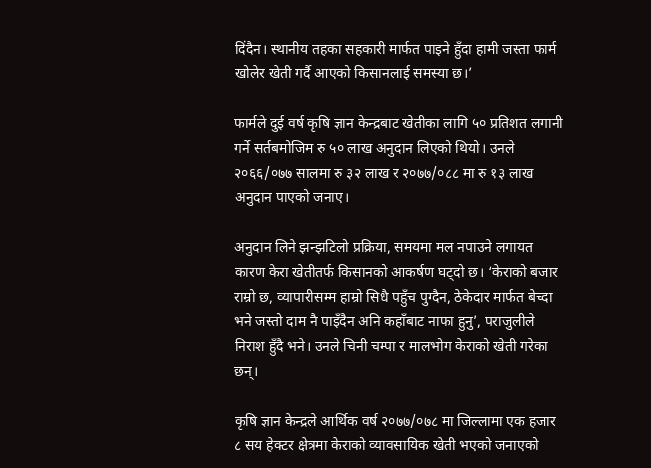दिंदैन। स्थानीय तहका सहकारी मार्फत पाइने हुँदा हामी जस्ता फार्म खोलेर खेती गर्दै आएको किसानलाई समस्या छ।’

फार्मले दुई वर्ष कृषि ज्ञान केन्द्रबाट खेतीका लागि ५० प्रतिशत लगानी गर्ने सर्तबमोजिम रु ५० लाख अनुदान लिएको थियो। उनले २०६६/०७७ सालमा रु ३२ लाख र २०७७/०८८ मा रु १३ लाख अनुदान पाएको जनाए।

अनुदान लिने झन्झटिलो प्रक्रिया, समयमा मल नपाउने लगायत कारण केरा खेतीतर्फ किसानको आकर्षण घट्दो छ। ‘केराको बजार राम्रो छ, व्यापारीसम्म हाम्रो सिधै पहुँच पुग्दैन, ठेकेदार मार्फत बेच्दा भने जस्तो दाम नै पाइँदैन अनि कहाँबाट नाफा हुनु’, पराजुलीले निराश हुँदै भने। उनले चिनी चम्पा र मालभोग केराको खेती गरेका छन्।

कृषि ज्ञान केन्द्रले आर्थिक वर्ष २०७७/०७८ मा जिल्लामा एक हजार ८ सय हेक्टर क्षेत्रमा केराको व्यावसायिक खेती भएको जनाएको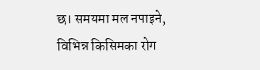छ। समयमा मल नपाइने, विभिन्न किसिमका रोग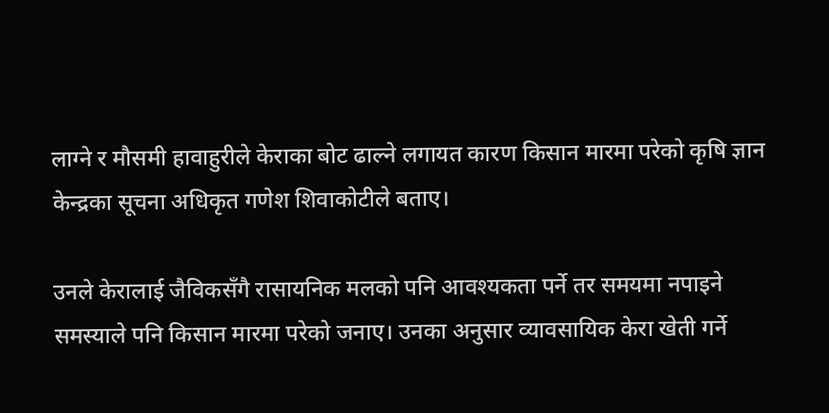लाग्ने र मौसमी हावाहुरीले केराका बोट ढाल्ने लगायत कारण किसान मारमा परेको कृषि ज्ञान केन्द्रका सूचना अधिकृत गणेश शिवाकोटीले बताए।

उनले केरालाई जैविकसँगै रासायनिक मलको पनि आवश्यकता पर्ने तर समयमा नपाइने समस्याले पनि किसान मारमा परेको जनाए। उनका अनुसार व्यावसायिक केरा खेती गर्ने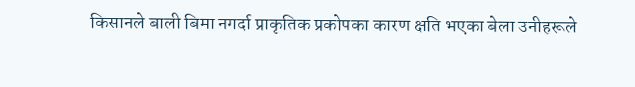किसानले बाली बिमा नगर्दा प्राकृतिक प्रकोपका कारण क्षति भएका बेला उनीहरूले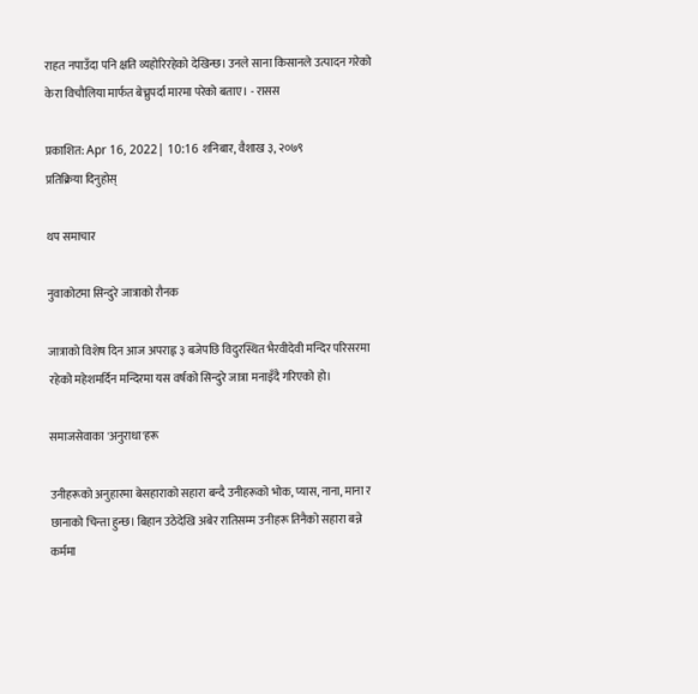राहत नपाउँदा पनि क्षति व्यहोरिरहेको देखिन्छ। उनले साना किसानले उत्पादन गरेको केरा विचौलिया मार्फत बेच्नुपर्दा मारमा परेको बताए। - रासस

प्रकाशित: Apr 16, 2022| 10:16 शनिबार, वैशाख ३, २०७९
प्रतिक्रिया दिनुहोस्

थप समाचार

नुवाकोटमा सिन्दुरे जात्राको रौनक

जात्राको विशेष दिन आज अपराह्न ३ बजेपछि विदुरस्थित भैरवीदेवी मन्दिर परिसरमा रहेको महेशमर्दिन मन्दिरमा यस वर्षको सिन्दुरे जात्रा मनाइँदै गरिएको हो।

समाजसेवाका 'अनुराधा'हरू

उनीहरूको अनुहारमा बेसहाराको सहारा बन्दै उनीहरूको भोक, प्यास, नाना, माना र छानाको चिन्ता हुन्छ। बिहान उठेदेखि अबेर रातिसम्म उनीहरू तिनैको सहारा बन्ने कर्ममा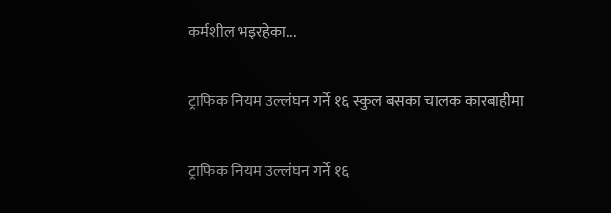कर्मशील भइरहेका...

ट्राफिक नियम उल्लंघन गर्ने १६ स्कुल बसका चालक कारबाहीमा

ट्राफिक नियम उल्लंघन गर्ने १६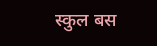स्कुल बस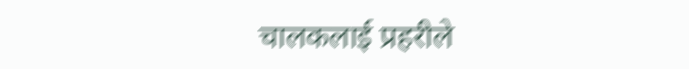चालकलाई प्रहरीले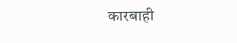कारबाही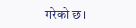गरेको छ।